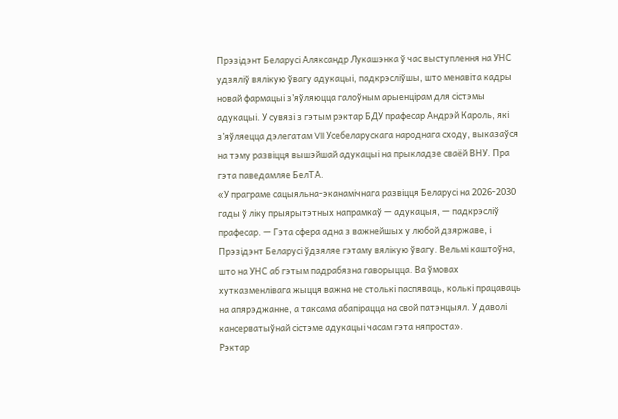Прэзідэнт Беларусі Аляксандр Лукашэнка ў час выступлення на УНС удзяліў вялікую ўвагу адукацыі, падкрэсліўшы, што менавіта кадры новай фармацыі з’яўляюцца галоўным арыенцірам для сістэмы адукацыі. У сувязі з гэтым рэктар БДУ прафесар Андрэй Кароль, які з’яўляецца дэлегатам VII Усебеларускага народнага сходу, выказаўся на тэму развіцця вышэйшай адукацыі на прыкладзе сваёй ВНУ. Пра гэта паведамляе БелТА.
«У праграме сацыяльна-эканамічнага развіцця Беларусі на 2026-2030 гады ў ліку прыярытэтных напрамкаў — адукацыя, — падкрэсліў прафесар. — Гэта сфера адна з важнейшых у любой дзяржаве, і Прэзідэнт Беларусі ўдзяляе гэтаму вялікую ўвагу. Вельмі каштоўна, што на УНС аб гэтым падрабязна гаворыцца. Ва ўмовах хутказменлівага жыцця важна не столькі паспяваць, колькі працаваць на апярэджанне, а таксама абапірацца на свой патэнцыял. У даволі кансерватыўнай сістэме адукацыі часам гэта няпроста».
Рэктар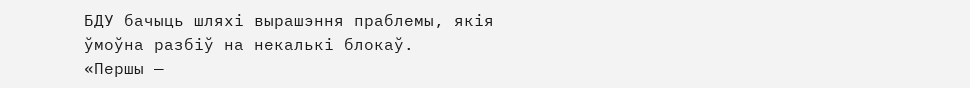БДУ бачыць шляхі вырашэння праблемы, якія ўмоўна разбіў на некалькі блокаў.
«Першы —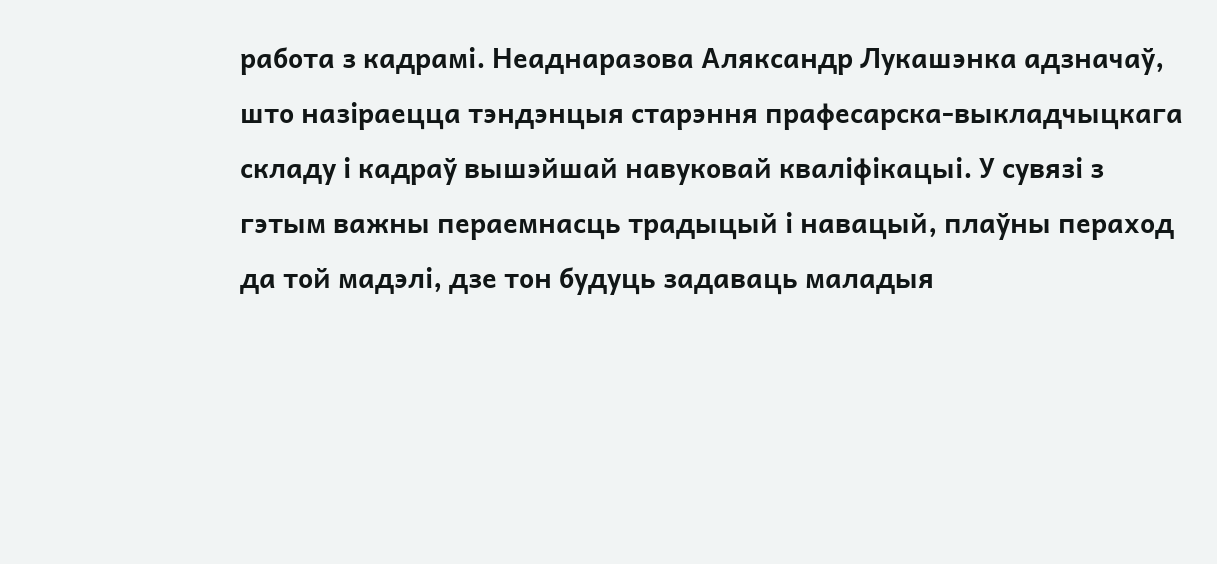работа з кадрамі. Неаднаразова Аляксандр Лукашэнка адзначаў, што назіраецца тэндэнцыя старэння прафесарска-выкладчыцкага складу і кадраў вышэйшай навуковай кваліфікацыі. У сувязі з гэтым важны пераемнасць традыцый і навацый, плаўны пераход да той мадэлі, дзе тон будуць задаваць маладыя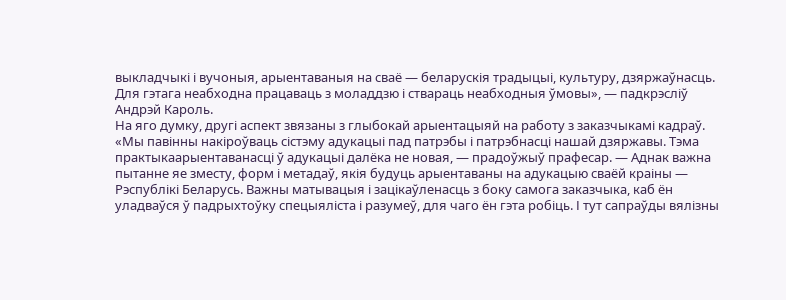выкладчыкі і вучоныя, арыентаваныя на сваё — беларускія традыцыі, культуру, дзяржаўнасць. Для гэтага неабходна працаваць з моладдзю і ствараць неабходныя ўмовы», — падкрэсліў Андрэй Кароль.
На яго думку, другі аспект звязаны з глыбокай арыентацыяй на работу з заказчыкамі кадраў. «Мы павінны накіроўваць сістэму адукацыі пад патрэбы і патрэбнасці нашай дзяржавы. Тэма практыкаарыентаванасці ў адукацыі далёка не новая, — прадоўжыў прафесар. — Аднак важна пытанне яе зместу, форм і метадаў, якія будуць арыентаваны на адукацыю сваёй краіны — Рэспублікі Беларусь. Важны матывацыя і зацікаўленасць з боку самога заказчыка, каб ён уладваўся ў падрыхтоўку спецыяліста і разумеў, для чаго ён гэта робіць. І тут сапраўды вялізны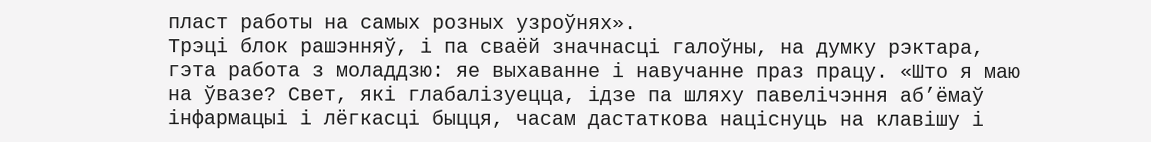пласт работы на самых розных узроўнях».
Трэці блок рашэнняў, і па сваёй значнасці галоўны, на думку рэктара, гэта работа з моладдзю: яе выхаванне і навучанне праз працу. «Што я маю на ўвазе? Свет, які глабалізуецца, ідзе па шляху павелічэння аб’ёмаў інфармацыі і лёгкасці быцця, часам дастаткова націснуць на клавішу і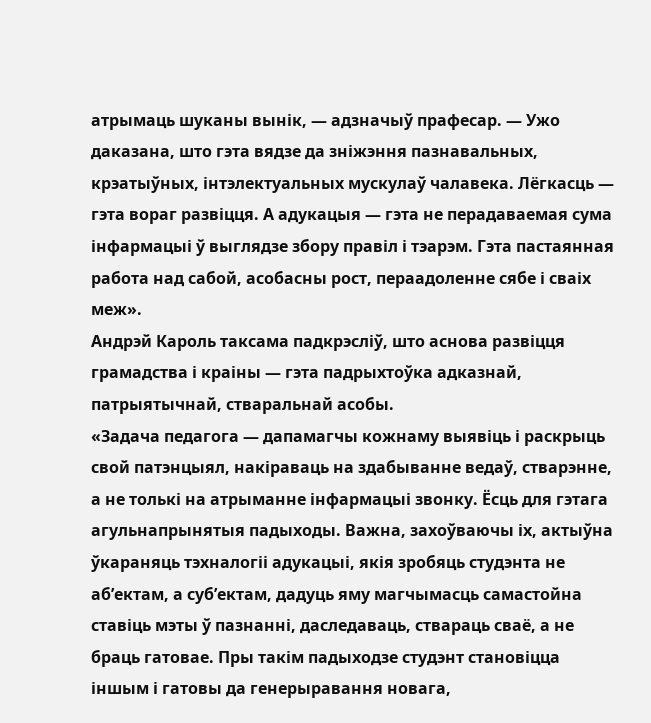атрымаць шуканы вынік, — адзначыў прафесар. — Ужо даказана, што гэта вядзе да зніжэння пазнавальных, крэатыўных, інтэлектуальных мускулаў чалавека. Лёгкасць — гэта вораг развіцця. А адукацыя — гэта не перадаваемая сума інфармацыі ў выглядзе збору правіл і тэарэм. Гэта пастаянная работа над сабой, асобасны рост, пераадоленне сябе і сваіх меж».
Андрэй Кароль таксама падкрэсліў, што аснова развіцця грамадства і краіны — гэта падрыхтоўка адказнай, патрыятычнай, стваральнай асобы.
«Задача педагога — дапамагчы кожнаму выявіць і раскрыць свой патэнцыял, накіраваць на здабыванне ведаў, стварэнне, а не толькі на атрыманне інфармацыі звонку. Ёсць для гэтага агульнапрынятыя падыходы. Важна, захоўваючы іх, актыўна ўкараняць тэхналогіі адукацыі, якія зробяць студэнта не аб’ектам, а суб’ектам, дадуць яму магчымасць самастойна ставіць мэты ў пазнанні, даследаваць, ствараць сваё, а не браць гатовае. Пры такім падыходзе студэнт становіцца іншым і гатовы да генерыравання новага,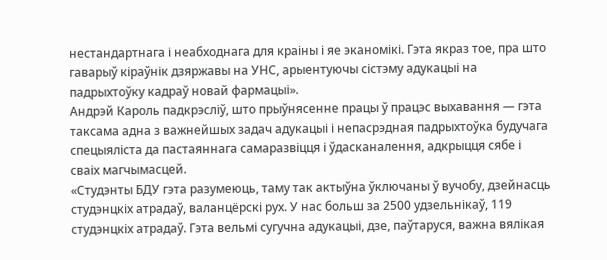нестандартнага і неабходнага для краіны і яе эканомікі. Гэта якраз тое, пра што гаварыў кіраўнік дзяржавы на УНС, арыентуючы сістэму адукацыі на падрыхтоўку кадраў новай фармацыі».
Андрэй Кароль падкрэсліў, што прыўнясенне працы ў працэс выхавання — гэта таксама адна з важнейшых задач адукацыі і непасрэдная падрыхтоўка будучага спецыяліста да пастаяннага самаразвіцця і ўдасканалення, адкрыцця сябе і сваіх магчымасцей.
«Студэнты БДУ гэта разумеюць, таму так актыўна ўключаны ў вучобу, дзейнасць студэнцкіх атрадаў, валанцёрскі рух. У нас больш за 2500 удзельнікаў, 119 студэнцкіх атрадаў. Гэта вельмі сугучна адукацыі, дзе, паўтаруся, важна вялікая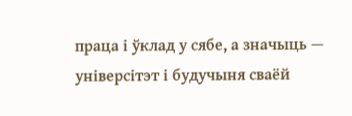праца і ўклад у сябе, а значыць — універсітэт і будучыня сваёй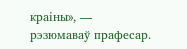краіны», — рэзюмаваў прафесар.